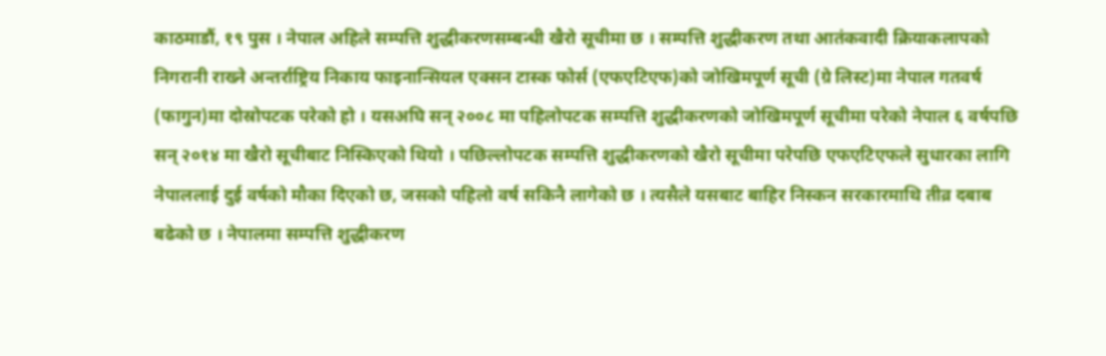काठमाडौं, १९ पुस । नेपाल अहिले सम्पत्ति शुद्धीकरणसम्बन्धी खैरो सूचीमा छ । सम्पत्ति शुद्धीकरण तथा आतंकवादी क्रियाकलापको निगरानी राख्ने अन्तर्राष्ट्रिय निकाय फाइनान्सियल एक्सन टास्क फोर्स (एफएटिएफ)को जोखिमपूर्ण सूची (ग्रे लिस्ट)मा नेपाल गतवर्ष (फागुन)मा दोस्रोपटक परेको हो । यसअघि सन् २००८ मा पहिलोपटक सम्पत्ति शुद्धीकरणको जोखिमपूर्ण सूचीमा परेको नेपाल ६ वर्षपछि सन् २०१४ मा खैरो सूचीबाट निस्किएको थियो । पछिल्लोपटक सम्पत्ति शुद्धीकरणको खैरो सूचीमा परेपछि एफएटिएफले सुधारका लागि नेपाललाई दुई वर्षको मौका दिएको छ, जसको पहिलो वर्ष सकिनै लागेको छ । त्यसैले यसबाट बाहिर निस्कन सरकारमाथि तीव्र दबाब बढेको छ । नेपालमा सम्पत्ति शुद्धीकरण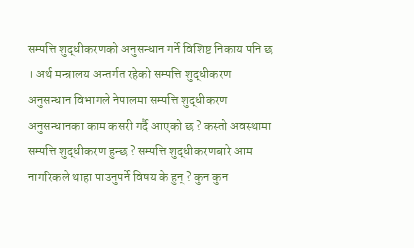सम्पत्ति शुद्धीकरणको अनुसन्धान गर्ने विशिष्ट निकाय पनि छ । अर्थ मन्त्रालय अन्तर्गत रहेको सम्पत्ति शुद्धीकरण अनुसन्धान विभागले नेपालमा सम्पत्ति शुद्धीकरण अनुसन्धानका काम कसरी गर्दै आएको छ ? कस्तो अवस्थामा सम्पत्ति शुद्धीकरण हुन्छ ? सम्पत्ति शुद्धीकरणबारे आम नागरिकले थाहा पाउनुपर्ने विषय के हुन् ? कुन कुन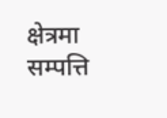क्षेत्रमा सम्पत्ति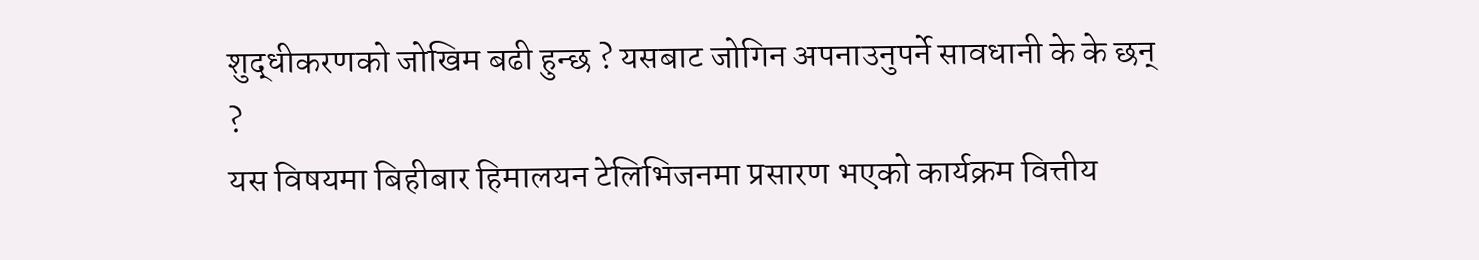शुद्धीकरणको जोखिम बढी हुन्छ ? यसबाट जोगिन अपनाउनुपर्ने सावधानी के के छन् ?
यस विषयमा बिहीबार हिमालयन टेलिभिजनमा प्रसारण भएको कार्यक्रम वित्तीय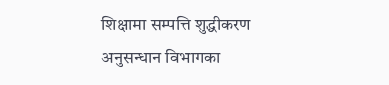शिक्षामा सम्पत्ति शुद्धीकरण अनुसन्धान विभागका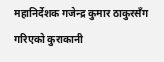महानिर्देशक गजेन्द्र कुमार ठाकुरसँग गरिएको कुराकानी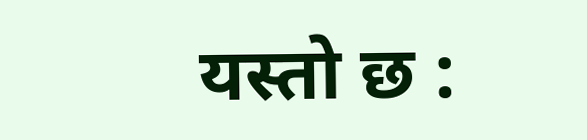यस्तो छ :